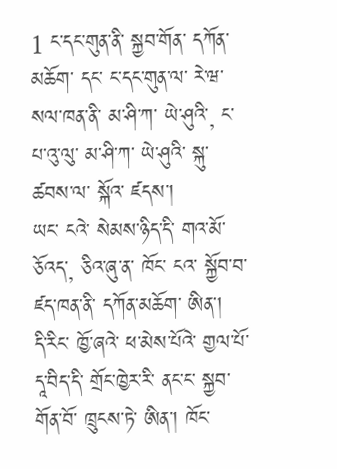1 ང་དང་གུན་ནི་ སྐྱབ་གོན་ དཀོན་མཆོག་ དང་ ང་དང་གུན་ལ་ རེ་ཝ་ སལ་ཁན་ནི་ མ་ཤི་ཀ་ ཡེ་ཤུའི་, ང་ པ་འུ་ལུ་ མ་ཤི་ཀ་ ཡེ་ཤུའི་ སྐུ་ཚབས་ལ་ སྐོའ་ ཛདས་།
ཡང་ ངའེ་ སེམས་ཉིད་དི་ གའ་མོ་ ཅོའད་, ཅིའ་ཞུ་ན་ ཁོང་ ངའ་ སྐྱོབ་བ་ ཛད་ཁན་ནི་ དཀོན་མཆོག་ ཨིན་།
དི་རིང་ ཁྱོ་ཞའེ་ ཕ་མེས་པོའེ་ གྱལ་པོ་ དཱ་བིད་དི་ གྲོང་ཁྱེར་རི་ ནང་ང་ སྐྱབ་གོན་བོ་ ཁྲུངས་ཏེ་ ཨིན་། ཁོང་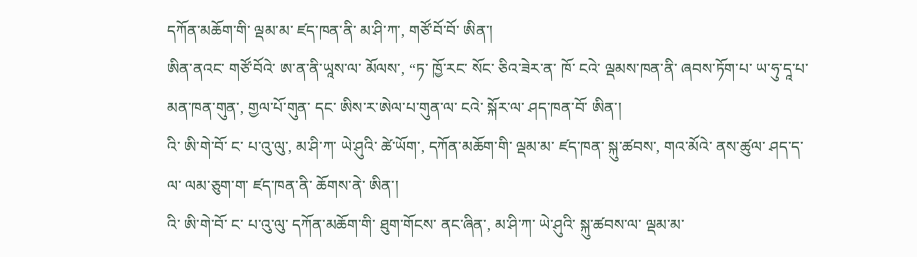དཀོན་མཆོག་གི་ ལྡམ་མ་ ཛད་ཁན་ནི་ མ་ཤི་ཀ་, གཙོ་བོ་བོ་ ཨིན་།
ཨིན་ནའང་ གཙོ་བོའེ་ ཨ་ན་ནི་ཡཱས་ལ་ མོལས་, “ཏ་ ཁྱོ་རང་ སོང་ ཅིའ་ཟེར་ན་ ཁོ་ ངའེ་ ལྡམས་ཁན་ནི་ ཞབས་ཏོག་པ་ ཡ་ཧུ་དཱ་པ་ མན་ཁན་གུན་, གྱལ་པོ་གུན་ དང་ ཨིས་ར་ཨེལ་པ་གུན་ལ་ ངའེ་ སྐོར་ལ་ ཤད་ཁན་བོ་ ཨིན་།
འི་ ཨི་གེ་བོ་ ང་ པ་འུ་ལུ་, མ་ཤི་ཀ་ ཡེ་ཤུའི་ ཚེ་ཡོག་, དཀོན་མཆོག་གི་ ལྡམ་མ་ ཛད་ཁན་ སྐུ་ཚབས་, གའ་མོའེ་ ནས་ཚུལ་ ཤད་ད་ལ་ ལམ་ཅུག་ག་ ཛད་ཁན་ནི་ ཆོགས་ནེ་ ཨིན་།
འི་ ཨི་གེ་བོ་ ང་ པ་འུ་ལུ་ དཀོན་མཆོག་གི་ ཐུག་གོངས་ ནང་ཞིན་, མ་ཤི་ཀ་ ཡེ་ཤུའི་ སྐུ་ཚབས་ལ་ ལྡམ་མ་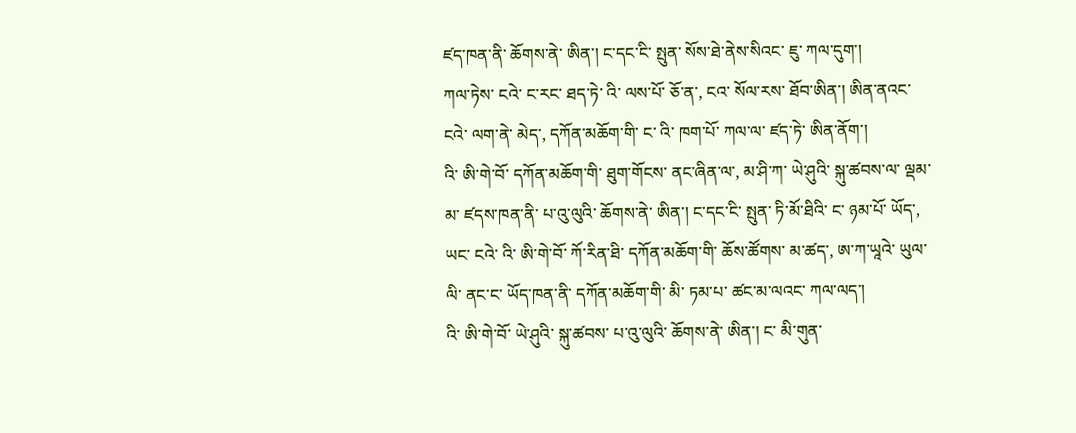ཛད་ཁན་ནི་ ཆོགས་ནེ་ ཨིན་། ང་དང་ངི་ སྤུན་ སོས་ཐེ་ནེས་སིའང་ ཇུ་ ཀལ་དུག་།
ཀལ་ཏེས་ ངའེ་ ང་རང་ ཐད་ཏེ་ འི་ ལས་པོ་ ཅོ་ན་, ངའ་ སོལ་རས་ ཐོབ་ཨིན་། ཨིན་ནའང་ ངའེ་ ལག་ནེ་ མེད་, དཀོན་མཆོག་གི་ ང་ འི་ ཁག་པོ་ ཀལ་ལ་ ཛད་ཏེ་ ཨིན་ནོག་།
འི་ ཨི་གེ་བོ་ དཀོན་མཆོག་གི་ ཐུག་གོངས་ ནང་ཞིན་ལ་, མ་ཤི་ཀ་ ཡེ་ཤུའི་ སྐུ་ཚབས་ལ་ ལྡམ་མ་ ཛདས་ཁན་ནི་ པ་འུ་ལུའི་ ཆོགས་ནེ་ ཨིན་། ང་དང་ངི་ སྤུན་ ཏི་མོ་ཐིའི་ ང་ ཉམ་པོ་ ཡོད་, ཡང་ ངའེ་ འི་ ཨི་གེ་བོ་ ཀོ་རིན་ཐི་ དཀོན་མཆོག་གི་ ཆོས་ཚོགས་ མ་ཚད་, ཨ་ཀ་ཡཱའེ་ ཡུལ་ལི་ ནང་ང་ ཡོད་ཁན་ནི་ དཀོན་མཆོག་གི་ མི་ ཏམ་པ་ ཚང་མ་ལའང་ ཀལ་ལད་།
འི་ ཨི་གེ་བོ་ ཡེ་ཤུའི་ སྐུ་ཚབས་ པ་འུ་ལུའི་ ཆོགས་ནེ་ ཨིན་། ང་ མི་གུན་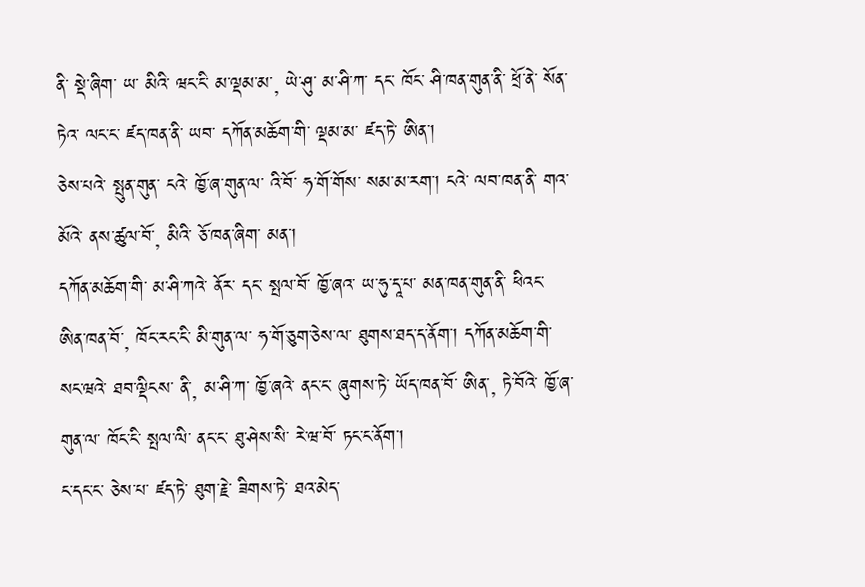ནི་ སྡེ་ཞིག་ ཡ་ མིའི་ ཝང་ངི་ མ་ལྡམ་མ་, ཡེ་ཤུ་ མ་ཤི་ཀ་ དང་ ཁོང་ ཤི་ཁན་གུན་ནི་ ཕྲོ་ནེ་ སོན་ཏེའ་ ལང་ང་ ཛད་ཁན་ནི་ ཡབ་ དཀོན་མཆོག་གི་ ལྡམ་མ་ ཛད་ཏེ་ ཨིན་།
ཅེས་པའེ་ སྤུན་གུན་ ངའེ་ ཁྱོ་ཞ་གུན་ལ་ འི་བོ་ ཧ་གོ་གོས་ སམ་མ་རག་། ངའེ་ ལབ་ཁན་ནི་ གའ་མོའེ་ ནས་ཚུལ་བོ་, མིའི་ ཅོ་ཁན་ཞིག་ མན་།
དཀོན་མཆོག་གི་ མ་ཤི་ཀའེ་ ནོར་ དང་ སྤལ་བོ་ ཁྱོ་ཞའ་ ཡ་ཧུ་དཱ་པ་ མན་ཁན་གུན་ནི་ ཕིའང་ ཨིན་ཁན་བོ་, ཁོང་རང་ངི་ མི་གུན་ལ་ ཧ་གོ་ཅུག་ཅེས་ལ་ ཐུགས་ཐད་ད་ནོག་། དཀོན་མཆོག་གི་ སང་ཝའེ་ ཐབ་ལྡིངས་ ནི་, མ་ཤི་ཀ་ ཁྱོ་ཞའེ་ ནང་ང་ ཞུགས་ཏེ་ ཡོད་ཁན་བོ་ ཨིན་, ཏེ་བོའེ་ ཁྱོ་ཞ་གུན་ལ་ ཁོང་ངི་ སྤལ་ལི་ ནང་ང་ ཐུ་ཤེས་སི་ རེ་ཝ་བོ་ ཏང་ང་ནོག་།
ང་དང་ང་ ཅེས་པ་ ཛད་ཏེ་ ཐུག་རྗེ་ ཟིགས་ཏེ་ ཐའ་མེད་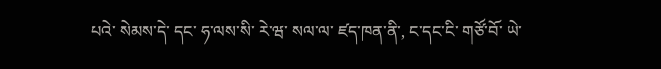པའེ་ སེམས་དེ་ དང་ ཧ་ལས་སི་ རེ་ཝ་ སལ་ལ་ ཛད་ཁན་ནི་, ང་དང་ངི་ གཙོ་བོ་ ཡེ་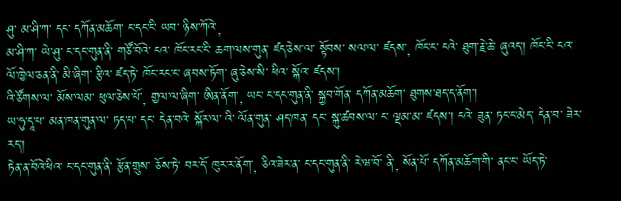ཤུ་ མ་ཤི་ཀ་ དང་ དཀོན་མཆོག་ ང་དང་ངི་ ཡབ་ ཉིས་ཀོའེ་,
མ་ཤི་ཀ་ ཡེ་ཤུ་ ང་དང་གུན་ནི་ གཙོ་བོའེ་ ངའ་ ཁོང་རང་ངི་ ཆག་ལས་གུན་ ཛད་ཅེས་ལ་ སྟོབས་ སལ་ལ་ ཛདས་, ཁོང་ང་ ངའེ་ ཐུག་རྗེ་ཆེ་ ཞུའད་། ཁོང་ངི་ ངའ་ ལོ་ཁྱེལ་ཅན་ནི་ མི་ཞིག་ རྩིའ་ ཛད་ཏེ་ ཁོང་རང་ང་ ཞབས་ཏོག་ ཞུ་ཅེས་སི་ ཕིའ་ སྐོའ་ ཛདས་།
འི་ཙོགས་ལ་ མོས་ལམ་ ཕུལ་ཅེས་པོ་, གྱལ་ལ་ཞིག་ ཨིན་ནོག་, ཡང་ ང་དང་གུན་ནི་ སྐྱབ་གོན་ དཀོན་མཆོག་ ཐུགས་ཐད་ད་ནོག་།
ཡ་ཧུ་དཱ་པ་ མན་ཁན་གུན་ལ་ ཏད་པ་ དང་ དེན་བའེ་ སྐོར་ལ་ འི་ ལོན་གུན་ ཤད་ཁན་ དང་ སྐུ་ཚབས་ལ་ ང་ ལྡམ་མ་ ཛདས་། ངའེ་ ཟུན་ ཏང་ང་མེད་ དེན་བ་ ཟེར་རད་།
ཏེན་ན་བོའེ་ཕིའ་ ང་དང་གུན་ནི་ རྩོན་གྲུས་ ཅོས་ཏེ་ བར་དོ་ ཁུར་ར་ནོག་, ཅིའ་ཟེར་ན་ ང་དང་གུན་ནི་ རེ་ཝ་བོ་ ནི་, སོན་པོ་ དཀོན་མཆོག་གི་ ནང་ང་ ཡོད་ཏེ་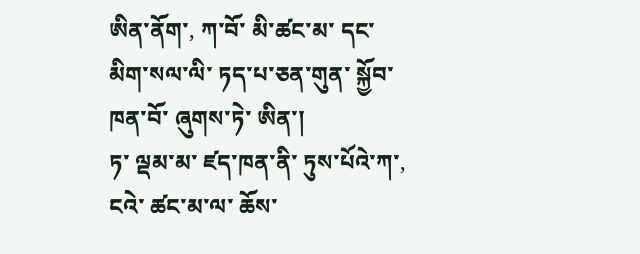ཨིན་ནོག་, ཀ་བོ་ མི་ཚང་མ་ དང་ མིག་སལ་ལི་ ཏད་པ་ཅན་གུན་ སྐྱོབ་ཁན་བོ་ ཞུགས་ཏེ་ ཨིན་།
ཏ་ ལྡམ་མ་ ཛད་ཁན་ནི་ ཏུས་པོའེ་ཀ་, ངའེ་ ཚང་མ་ལ་ ཆོས་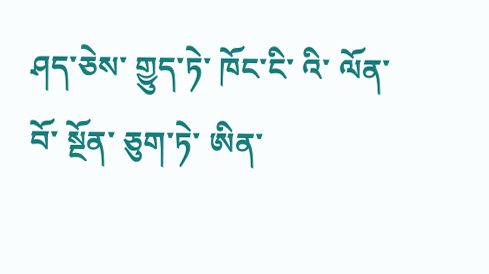ཤད་ཅེས་ གྱུད་ཏེ་ ཁོང་ངི་ འི་ ལོན་བོ་ སྔོན་ ཅུག་ཏེ་ ཨིན་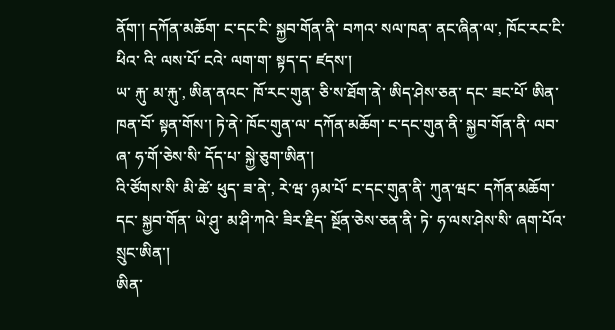ནོག་། དཀོན་མཆོག་ ང་དང་ངི་ སྐྱབ་གོན་ནི་ བཀའ་ སལ་ཁན་ ནང་ཞིན་ལ་, ཁོང་རང་ངི་ ཕིའ་ འི་ ལས་པོ་ ངའེ་ ལག་ག་ སྟད་ད་ ཛདས་།
ཡ་ རྐུ་ མ་རྐུ་, ཨིན་ནའང་ ཁོ་རང་གུན་ ཅི་ས་ཐོག་ནེ་ ཨིད་ཤེས་ཅན་ དང་ ཟང་པོ་ ཨིན་ཁན་བོ་ སྟན་གོས་། ཏེ་ནེ་ ཁོང་གུན་ལ་ དཀོན་མཆོག་ ང་དང་གུན་ནི་ སྐྱབ་གོན་ནི་ ལབ་ཞ་ ཧ་གོ་ཅེས་སི་ དོད་པ་ སྐྱེ་ཅུག་ཨིན་།
འི་ཙོགས་སི་ མི་ཚེ་ ཕུད་ ཟ་ནེ་, རེ་ཝ་ ཉམ་པོ་ ང་དང་གུན་ནི་ ཀུན་ཝང་ དཀོན་མཆོག་ དང་ སྐྱབ་གོན་ ཡེ་ཤུ་ མ་ཤི་ཀའེ་ ཟིར་རྗིད་ སྔོན་ཅེས་ཅན་ནི་ ཏེ་ ཧ་ལས་ཤེས་སི་ ཞག་པོའ་ སྲུང་ཨིན་།
ཨིན་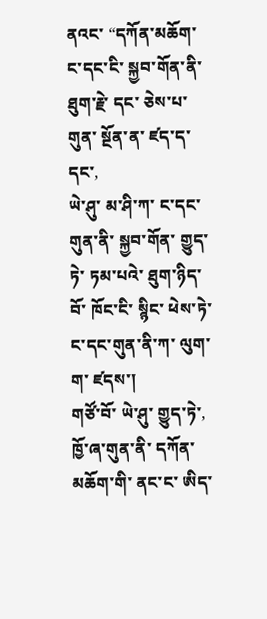ནའང་ “དཀོན་མཆོག་ ང་དང་ངི་ སྐྱབ་གོན་ནི་ ཐུག་རྗེ་ དང་ ཅེས་པ་ གུན་ སྔོན་ན་ ཛད་ད་དང་,
ཡེ་ཤུ་ མ་ཤི་ཀ་ ང་དང་གུན་ནི་ སྐྱབ་གོན་ གྱུད་ཏེ་ ཏམ་པའེ་ ཐུག་ཉིད་བོ་ ཁོང་ངི་ སྙིང་ ཕེས་ཏེ་ ང་དང་གུན་ནི་ཀ་ ལུག་ག་ ཛདས་།
གཙོ་བོ་ ཡེ་ཤུ་ གྱུད་ཏེ་, ཁྱོ་ཞ་གུན་ནི་ དཀོན་མཆོག་གི་ ནང་ང་ ཨིད་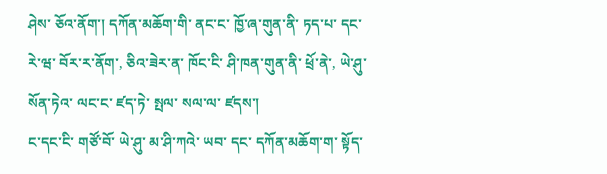ཤེས་ ཅོའ་ནོག་། དཀོན་མཆོག་གི་ ནང་ང་ ཁྱོ་ཞ་གུན་ནི་ ཏད་པ་ དང་ རེ་ཝ་ བོར་ར་ནོག་, ཅིའ་ཟེར་ན་ ཁོང་ངི་ ཤི་ཁན་གུན་ནི་ ཕྲོ་ནེ་, ཡེ་ཤུ་ སོན་ཏེའ་ ལང་ང་ ཛད་ཏེ་ སྤལ་ སལ་ལ་ ཛདས་།
ང་དང་ངི་ གཙོ་བོ་ ཡེ་ཤུ་ མ་ཤི་ཀའེ་ ཡབ་ དང་ དཀོན་མཆོག་ག་ སྟོད་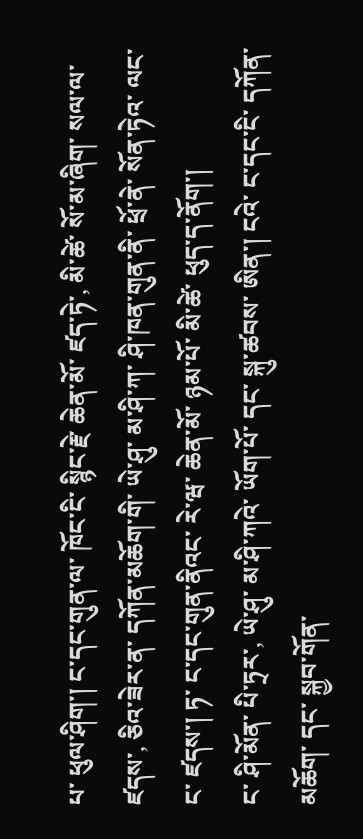པ་ ཕུལ་ཤིག་། ང་དང་གུན་ལ་ ཁོང་ངི་ སྙིང་རྗེ་ ཆེན་མོ་ ཛད་ཏེ་, མི་ཚེ་ སོ་མ་ཞིག་ སལ་ལ་ ཛདས་, ཅིའ་ཟེར་ན་ དཀོན་མཆོག་གི་ ཡེ་ཤུ་ མ་ཤི་ཀ་ ཤི་ཁན་གུན་ནི་ ཕྲོ་ནེ་ སོན་ཏེའ་ ལང་ང་ ཛདས་། ཏ་ ང་དང་གུན་ནིའང་ རེ་ཝ་ ཆེན་མོ་ ཉམ་པོ་ མི་ཚེ་ ཕུད་ད་ནོག་།
ང་ ཤི་མོན་ པི་ཏྲར་, ཡེ་ཤུ་ མ་ཤི་ཀའེ་ ཡོག་པོ་ དང་ སྐུ་ཚབས་ ཨིན་། ངའེ་ ང་དང་ངི་ དཀོན་མཆོག་ དང་ སྐྱབ་གོན་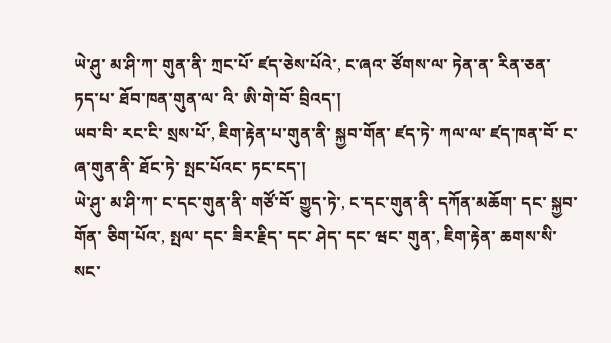ཡེ་ཤུ་ མ་ཤི་ཀ་ གུན་ནི་ ཀྲང་པོ་ ཛད་ཅེས་པོའེ་, ང་ཞའ་ ཙོགས་ལ་ ཏེན་ན་ རིན་ཅན་ ཏད་པ་ ཐོབ་ཁན་གུན་ལ་ འི་ ཨི་གེ་བོ་ བྲིའད་།
ཡབ་བི་ རང་ངི་ སྲས་པོ་, ཇིག་རྟེན་པ་གུན་ནི་ སྐྱབ་གོན་ ཛད་ཏེ་ ཀལ་ལ་ ཛད་ཁན་བོ་ ང་ཞ་གུན་ནི་ ཐོང་ཏེ་ སྤང་པོའང་ ཏང་ངད་།
ཡེ་ཤུ་ མ་ཤི་ཀ་ ང་དང་གུན་ནི་ གཙོ་བོ་ གྱུད་ཏེ་, ང་དང་གུན་ནི་ དཀོན་མཆོག་ དང་ སྐྱབ་གོན་ ཅིག་པོའ་, སྤལ་ དང་ ཟིར་རྗིད་ དང་ ཤེད་ དང་ ཝང་ གུན་, ཇིག་རྟེན་ ཆགས་སི་ སང་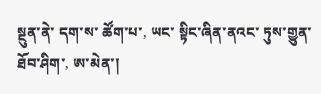སྔུན་ནེ་ དག་ས་ ཚོག་པ་, ཡང་ སྟིང་ཞིན་ནའང་ ཏུས་གྱུན་ ཐོབ་ཤིག་, ཨ་མེན་།